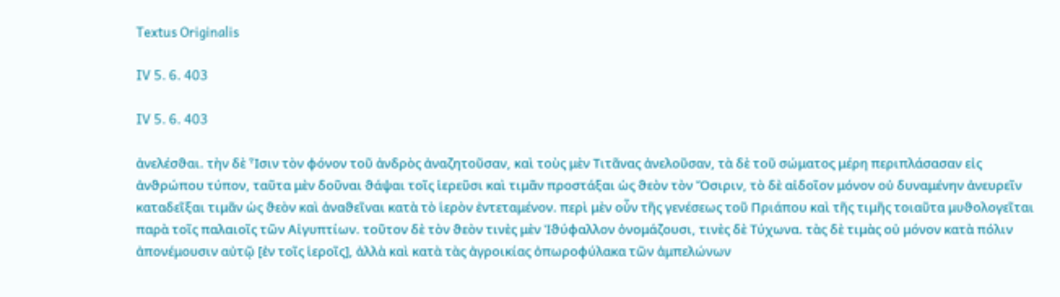Textus Originalis

IV 5. 6. 403

IV 5. 6. 403

ἀνελέσϑαι. τὴν δὲ Ἶσιν τὸν φόνον τοῦ ἀνδρὸς ἀναζητοῦσαν, καὶ τοὺς μὲν Τιτᾶνας ἀνελοῦσαν, τὰ δὲ τοῦ σώματος μέρη περιπλάσασαν εἰς ἀνϑρώπου τύπον, ταῦτα μὲν δοῦναι ϑάψαι τοῖς ἱερεῦσι καὶ τιμᾶν προστάξαι ὡς ϑεὸν τὸν Ὄσιριν, τὸ δὲ αἰδοῖον μόνον οὐ δυναμένην ἀνευρεῖν καταδεῖξαι τιμᾶν ὡς ϑεὸν καὶ ἀναϑεῖναι κατὰ τὸ ἱερὸν ἐντεταμένον. περὶ μὲν οὖν τῆς γενέσεως τοῦ Πριάπου καὶ τῆς τιμῆς τοιαῦτα μυϑολογεῖται παρὰ τοῖς παλαιοῖς τῶν Αἰγυπτίων. τοῦτον δὲ τὸν ϑεὸν τινὲς μὲν Ἰϑύφαλλον ὀνομάζουσι, τινὲς δὲ Τύχωνα. τὰς δὲ τιμὰς οὐ μόνον κατὰ πόλιν ἀπονέμουσιν αὐτῷ [ἐν τοῖς ἱεροῖς], ἀλλὰ καὶ κατὰ τὰς ἀγροικίας ὀπωροφύλακα τῶν ἀμπελώνων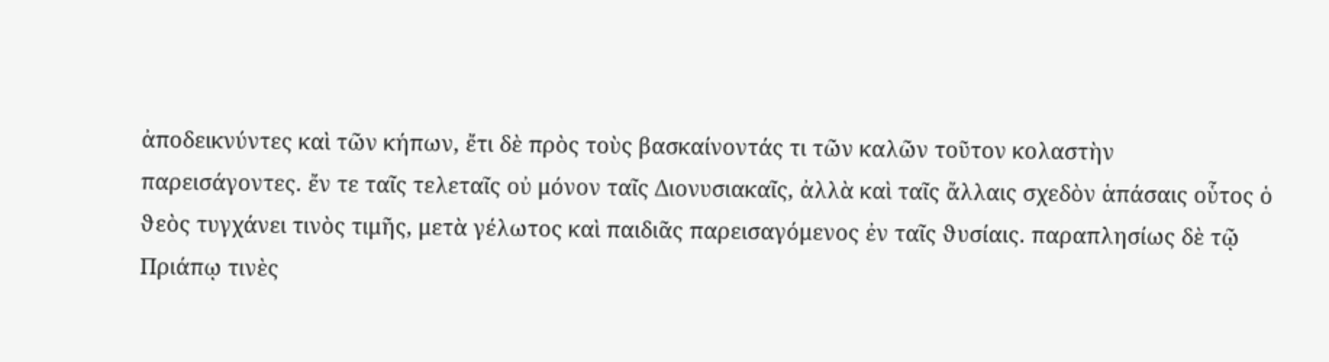ἀποδεικνύντες καὶ τῶν κήπων, ἔτι δὲ πρὸς τοὺς βασκαίνοντάς τι τῶν καλῶν τοῦτον κολαστὴν παρεισάγοντες. ἔν τε ταῖς τελεταῖς οὐ μόνον ταῖς Διονυσιακαῖς, ἀλλὰ καὶ ταῖς ἄλλαις σχεδὸν ἁπάσαις οὗτος ὁ ϑεὸς τυγχάνει τινὸς τιμῆς, μετὰ γέλωτος καὶ παιδιᾶς παρεισαγόμενος ἐν ταῖς ϑυσίαις. παραπλησίως δὲ τῷ Πριάπῳ τινὲς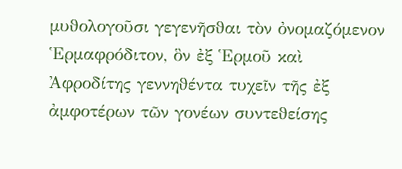μυϑολογοῦσι γεγενῆσϑαι τὸν ὀνομαζόμενον Ἑρμαφρόδιτον, ὃν ἐξ Ἑρμοῦ καὶ Ἀφροδίτης γεννηϑέντα τυχεῖν τῆς ἐξ ἀμφοτέρων τῶν γονέων συντεϑείσης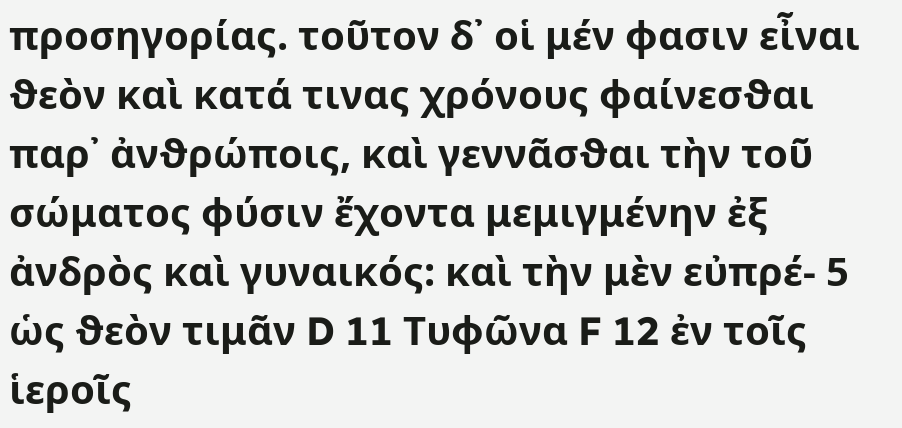προσηγορίας. τοῦτον δ᾽ οἱ μέν φασιν εἶναι ϑεὸν καὶ κατά τινας χρόνους φαίνεσϑαι παρ᾽ ἀνϑρώποις, καὶ γεννᾶσϑαι τὴν τοῦ σώματος φύσιν ἔχοντα μεμιγμένην ἐξ ἀνδρὸς καὶ γυναικός: καὶ τὴν μὲν εὐπρέ- 5 ὡς ϑεὸν τιμᾶν D 11 Τυφῶνα F 12 ἐν τοῖς ἱεροῖς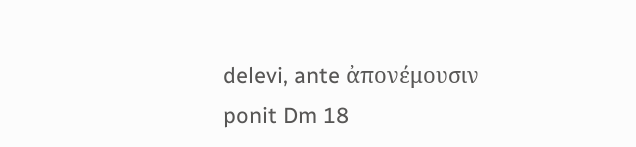delevi, ante ἀπονέμουσιν ponit Dm 18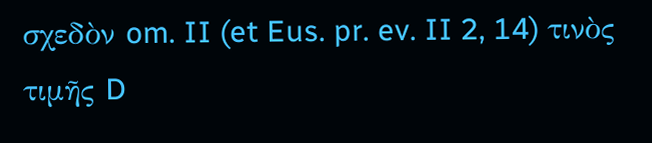σχεδὸν om. II (et Eus. pr. ev. II 2, 14) τινὸς τιμῆς D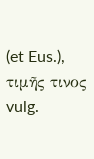(et Eus.), τιμῆς τινος vulg.